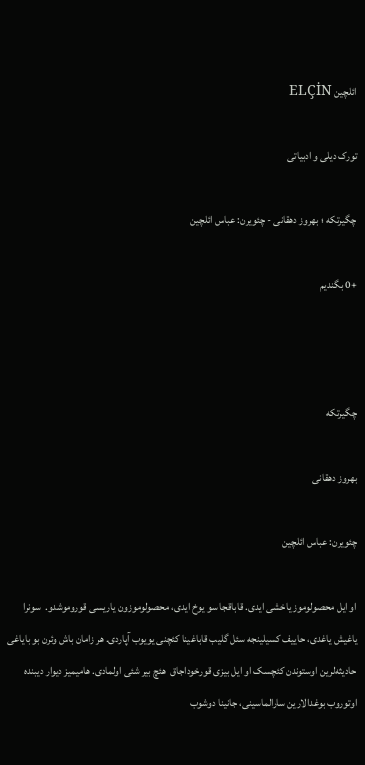ائلچین ELÇİN

تورک دیلی و ادبیاتی

چگیرتکه ؛ بهروز دهقانی - چئویرن: عباس ائلچین

+0 بگندیم



چگیرتکه

بهروز دهقانی

چئویرن: عباس ائلچین

او ایل محصولوموز یاخشی ایدی. قاباقجا سو یوخ ایدی، محصولوموزون یاریسی قوروموشدو.  سونرا یاغیش یاغدی، حاییف کسیلینجه سئل گلیب قاباغینا کئچنی یویوب آپاردی. هر زامان باش وئرن بو بایاغی حادیثه‌لرین اوستوندن کئچسک او ایل بیزی قورخوداجاق  هئچ بیر شئی اولمادی. هامیمیز دیوار دیبنده اوتوروب بوغدالارین سارالماسینی، جانینا دوشوب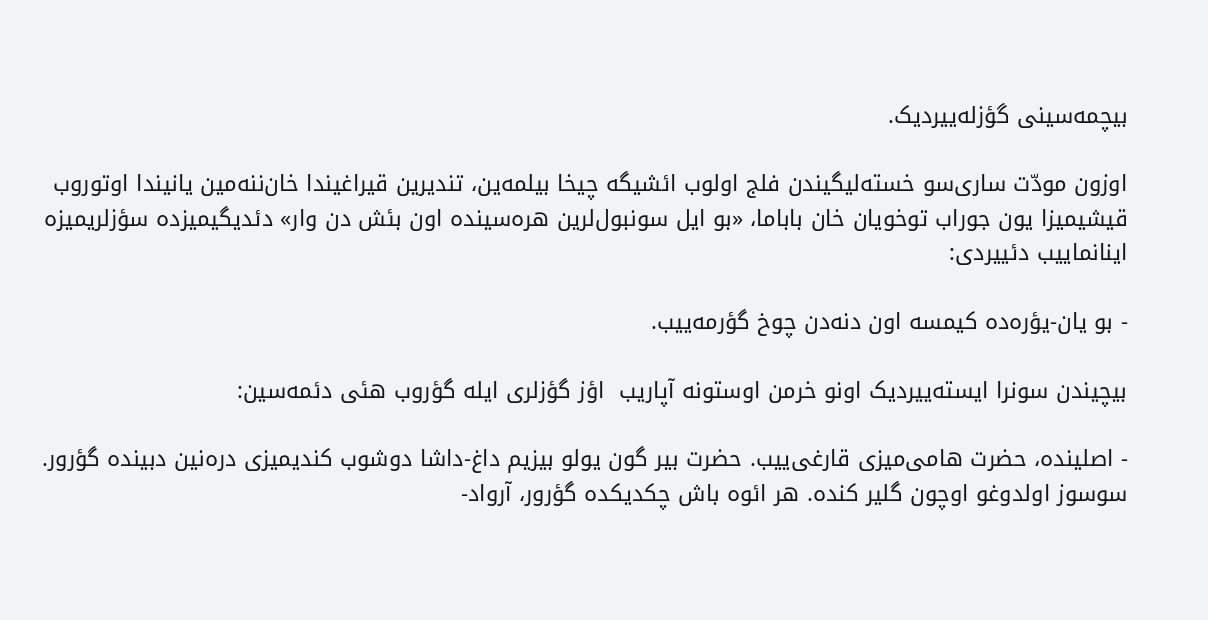بیچمه‌سینی گؤزله‌ییردیک.

اوزون مودّت ساری‌سو خسته‌لیگیندن فلج اولوب ائشیگه چیخا بیلمه‌ین، تندیرین قیراغیندا خان‌ننه‌مین یانیندا اوتوروب قیشیمیزا یون جوراب توخویان خان باباما، «بو ایل سونبول‌لرین هره‌سینده اون ‌بئش دن وار» دئدیگیمیزده سؤزلریمیزه اینانماییب دئییردی:

- بو یان-یؤره‌ده کیمسه اون دنه‌‌‌دن چوخ گؤرمه‌ییب.

بیچیندن سونرا ایسته‌ییردیک اونو خرمن اوستونه آپاریب  اؤز گؤزلری ایله گؤروب هئی دئمه‌سین:

- اصلینده، حضرت هامی‌میزی قارغی‌ییب. حضرت بیر گون یولو بیزیم داغ-داشا دوشوب کندیمیزی دره‌نین دبینده گؤرور. سوسوز اولدوغو اوچون گلیر کنده. هر ائوه باش چکدیکده گؤرور، آرواد-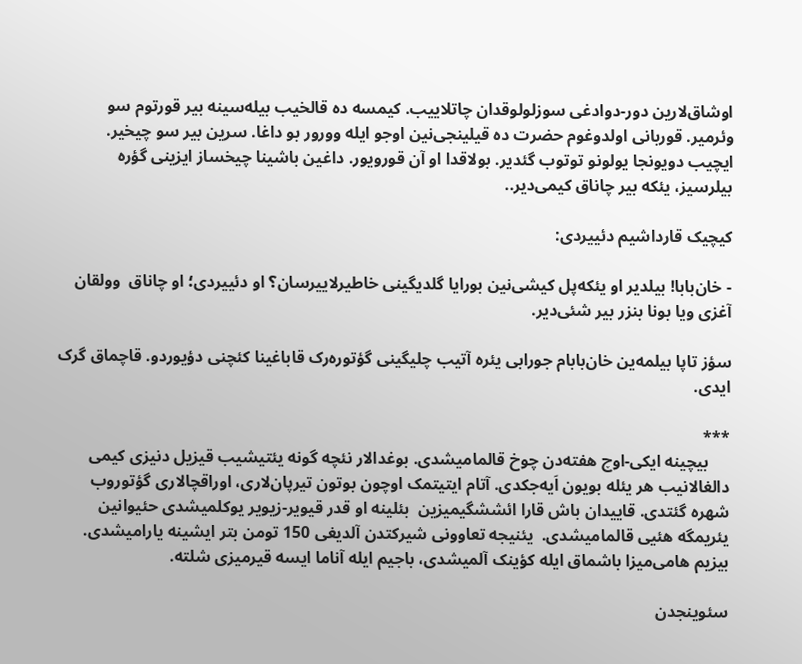اوشاق‌لارین دور-دوادغی سوزلولوقدان چاتلاییب. کیمسه‌ ده قالخیب بیله‌سینه بیر قورتوم سو وئرمیر. قوربانی اولدوغوم حضرت ده قیلینجی‌نین اوجو ایله وورور بو داغا. سرین بیر سو چیخیر. ایچیب دویونجا یولونو توتوب گئدیر. بولاقدا او آن قورویور. داغین باشینا چیخساز ایزینی گؤره‌ بیلرسیز، یئکه بیر چاناق کیمی‌دیر..

کیچیک قارداشیم دئییردی:

- خان‌بابا! بیلدیر او یئکه‌پل کیشی‌نین بورایا گلدیگینی خاطیرلاییرسان‌؟ او دئییردی؛ او چاناق  وولقان آغزی‌ ویا بونا بنزر بیر شئی‌‌دیر.

سؤز تاپا بیلمه‌ین خان‌بابام جورابی یئره آتیب چلیگینی گؤتوره‌رک قاباغینا کئچنی دؤیوردو. قاچماق گرک ایدی.

***
     بیچینه ایکی-اوچ هفته‌دن چوخ قالمامیشدی. بوغدالار نئچه گونه یئتیشیب قیزیل دنیزی کیمی دالغالانیب هر یئله بویون اَیه‌جکدی. آتام ایتیتمک اوچون بوتون تیرپان‌‌لاری، اوراقچالاری گؤتوروب شهره گئتدی. قاییدان باش قارا ائششگیمیزین  بئلینه او قدر قیویر-زیویر یوکلمیشدی حئیوانین یئریمگه هئیی قالمامیشدی.  یئنیجه تعاوونی شیرکتدن آلدیغی 150 تومن بتر ایشینه یارامیشدی. بیزیم هامی‌میزا باشماق ایله کؤینک آلمیشدی، باجیم ایله آناما ایسه قیرمیزی شلته.

سئوینجدن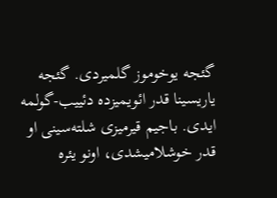گئجه یوخوموز گلمیردی. گئجه یاریسینا قدر ائویمیزده دئییب-گولمه ایدی. باجیم قیرمیزی شلته‌سینی او قدر خوشلامیشدی، اونو یئره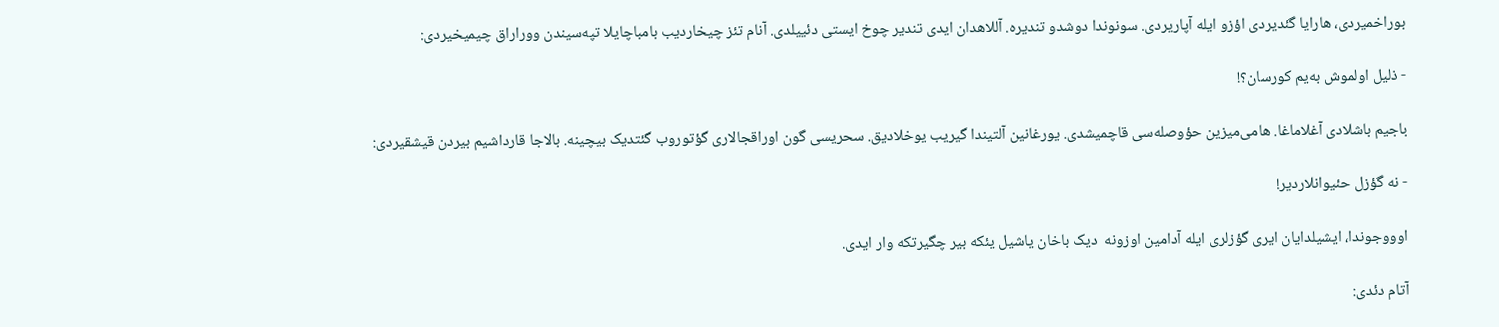بوراخمیردی، هارایا گئدیردی اؤزو ایله آپاریردی. سونوندا دوشدو تندیره. آللاهدان ایدی تندیر چوخ ایستی دئییلدی. آنام تئز چیخاردیب بامباچایلا تپه‌سیندن ووراراق چیمیخیردی:

- ذلیل اولموش به‌یم کورسان؟!

باجیم باشلادی آغلاماغا. هامی‌میزین حؤوصله‌سی قاچمیشدی. یورغانین آلتیندا گیریب یوخلادیق. سحریسی گون اوراقجالاری گؤتوروب گئتدیک بیچینه. بالاجا قارداشیم بیردن قیشقیردی:

- نه گؤزل حئیوانلاردیر!

اوووجوندا، ایشیلدایان ایری گؤزلری ایله آدامین اوزونه  دیک‌ باخان یاشیل یئکه بیر چگیرتکه وار ایدی.

آتام دئدی: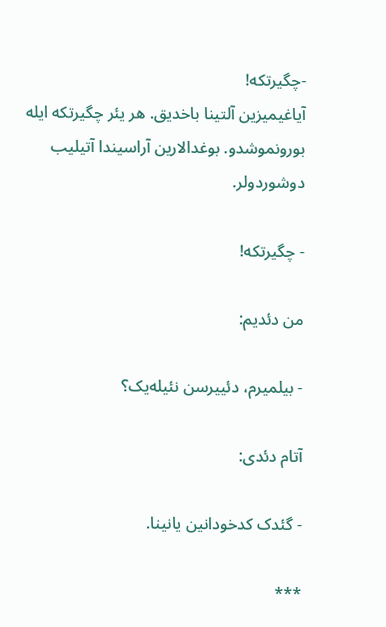-چگیرتکه!
آیاغیمیزین آلتینا باخدیق. هر یئر چگیرتکه ایله بورونموشدو. بوغدالارین آراسیندا آتیلیب دوشوردولر.

- چگیرتکه!

من دئدیم:

- بیلمیرم، دئییرسن نئیله‌یک؟

آتام دئدی:

- گئدک کدخودانین یانینا.

***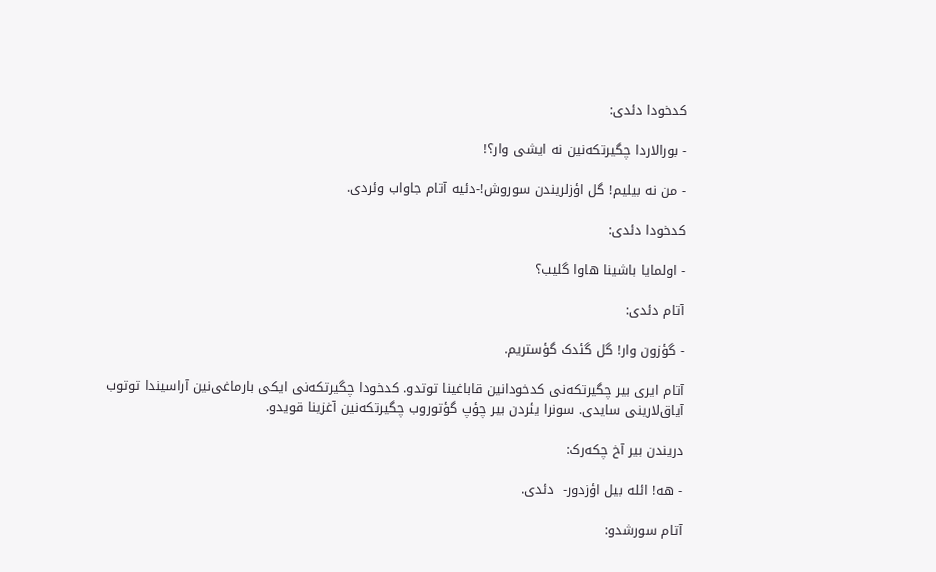کدخودا دئدی:

- بورالاردا چگیرتکه‌نین نه ایشی وار؟!

- من نه بیلیم! گل اؤزلریندن سوروش!-دئیه آتام جاواب وئردی.

کدخودا دئدی:

- اولمایا باشینا هاوا گلیب؟

آتام دئدی:

- گؤزون وار! گل گئدک گؤستریم.

آتام ایری بیر چگیرتکه‌نی کدخودانین قاباغینا توتدو. کدخودا چگیرتکه‌نی ایکی بارماغی‌نین آراسیندا توتوب آیاق‌لارینی سایدی. سونرا یئردن بیر چؤپ گؤتوروب چگیرتکه‌نین آغزینا قویدو.

دریندن بیر آخ چکه‌رک:

- هه! ائله بیل اؤزدور-  دئدی.

آتام سورشدو: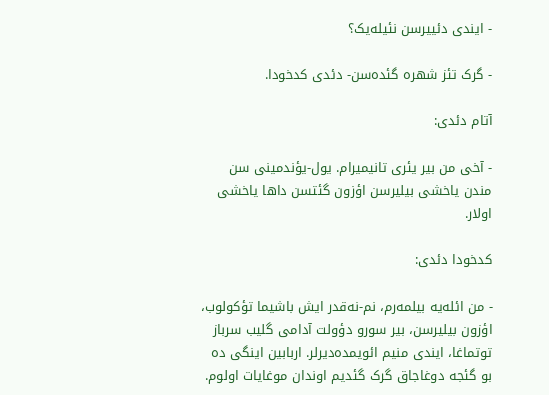- ایندی دئییرسن نئیله‌یک؟

- گرک تئز شهره گئده‌سن- دئدی کدخودا.

آتام دئدی:

- آخی من بیر یئری تانیمیرام. یول-یؤندمینی سن مندن یاخشی بیلیرسن اؤزون گئتسن داها یاخشی اولار.

کدخودا دئدی:

- من ائله‌یه بیلمه‌رم، نم-نه‌قدر ایش باشیما تؤکولوب، اؤزون بیلیرسن، بیر سورو دؤولت آدامی گلیب سرباز توتماغا، ایندی منیم ائویمده‌دیرلر. اربابین اینگی ده بو گئجه دوغاجاق گرک گئدیم اوندان موغایات اولوم.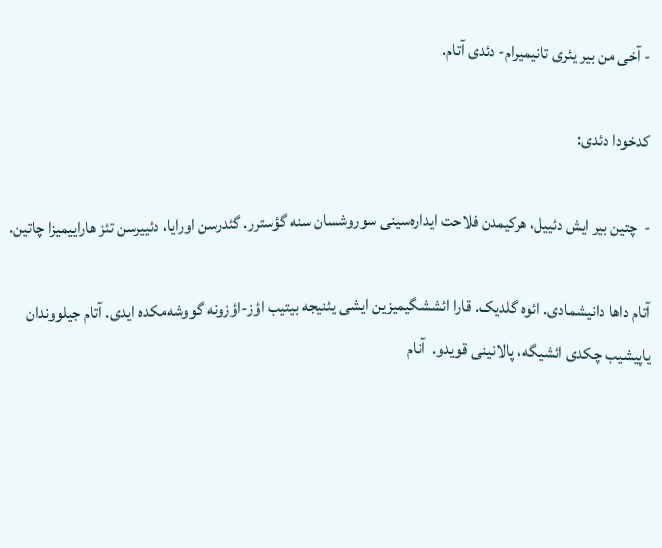- آخی من بیر یئری تانیمیرام- دئدی آتام.

کدخودا دئدی:

-  چتین بیر ایش دئییل، هرکیمدن فلاحت ایداره‌سینی سوروشسان سنه گؤسترر. گئدرسن اورایا، دئییرسن تئز هاراییمیزا چاتین.

آتام داها دانیشمادی. ائوه گلدیک. قارا ائششگیمیزین ایشی یئنیجه بیتیب اؤز-اؤزونه گووشه‌مکده ایدی. آتام جیلووندان یاپیشیب چکدی ائشیگه، پالانینی قویدو.  آنام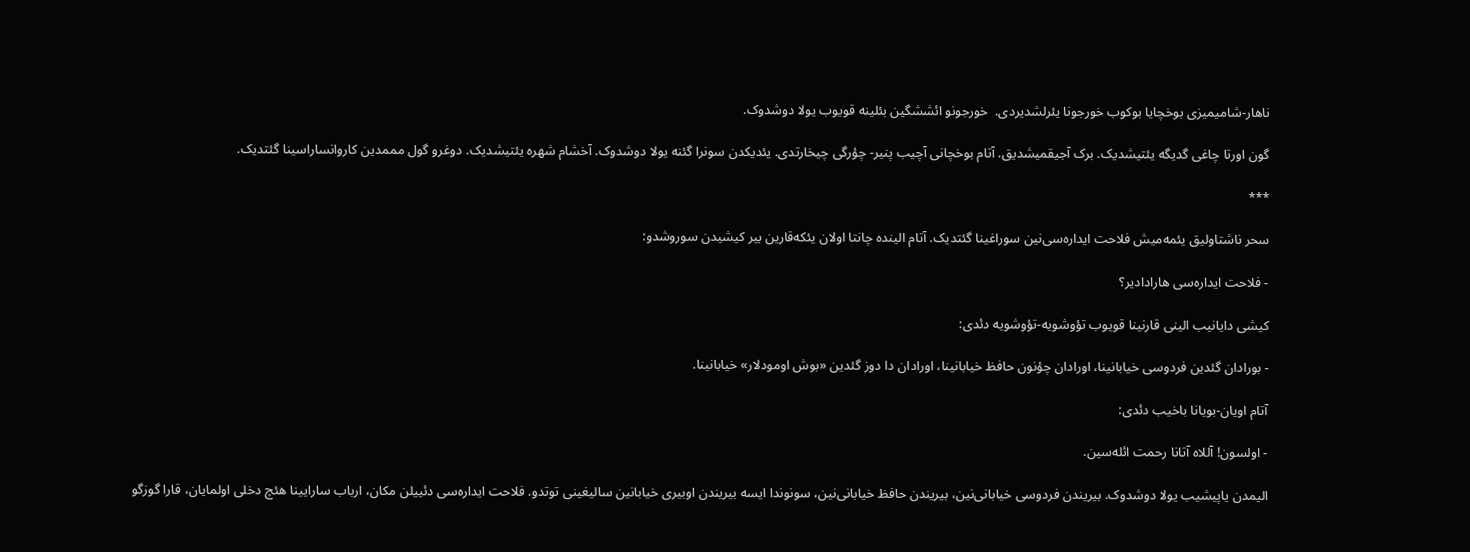ناهار-شامیمیزی بوخچایا بوکوب خورجونا یئرلشدیردی.  خورجونو ائششگین بئلینه قویوب یولا دوشدوک.

گون اورتا چاغی گدیگه یئتیشدیک. برک آجیقمیشدیق. آتام بوخچانی آچیب پنیر- چؤرگی چیخارتدی. یئدیکدن سونرا گئنه یولا دوشدوک. آخشام شهره یئتیشدیک. دوغرو گول مممدین کاروانساراسینا گئتدیک.

***

سحر ناشتاولیق یئمه‌میش فلاحت ایدار‌ه‌سی‌نین سوراغینا گئتدیک. آتام الینده چانتا اولان یئکه‌قارین بیر کیشیدن سوروشدو:

- فلاحت ایداره‌سی هارادادیر؟

کیشی دایانیب الینی قارنینا قویوب تؤوشویه-تؤوشویه دئدی:

- بورادان گئدین فردوسی خیابانینا، اورادان چؤنون حافظ خیابانینا، اورادان دا دوز گئدین «بوش اومودلار» خیابانینا.

آتام اویان-بویانا باخیب دئدی:

- اولسون! آللاه آتانا رحمت ائله‌سین.

الیمدن یاپیشیب یولا دوشدوک. بیریندن فردوسی خیابانی‌نین، بیریندن حافظ خیابانی‌نین، سونوندا ایسه بیریندن اوبیری خیابانین سالیغینی توتدو. فلاحت ایداره‌سی دئییلن مکان، ارباب سارایینا هئچ دخلی اولمایان، قارا گوزگو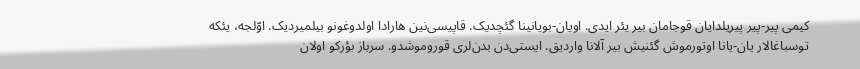کیمی پیر-پیر پیریلدایان قوجامان بیر یئر ایدی. اویان-بویانینا گئچدیک. قاپیسی‌نین هارادا اولدوغونو بیلمیردیک. اوّلجه، یئکه توسباغا‌لار یان-یانا اوتورموش گئنیش بیر آلانا واردیق. ایستی‌دن بدن‌لری قوروموشدو. سرباز بؤرکو اولان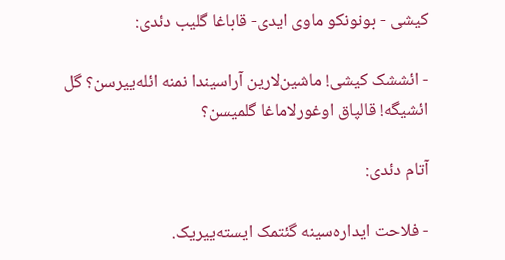کیشی - بونونکو ماوی ایدی- قاباغا گلیب دئدی:

- ائششک‌ کیشی! ماشین‌لارین آراسیندا نمنه ائله‌ییرسن؟ گل ائشیگه! قالپاق اوغورلاماغا گلمیسن؟

آتام دئدی:

- فلاحت ایداره‌سینه گئتمک ایسته‌ییریک.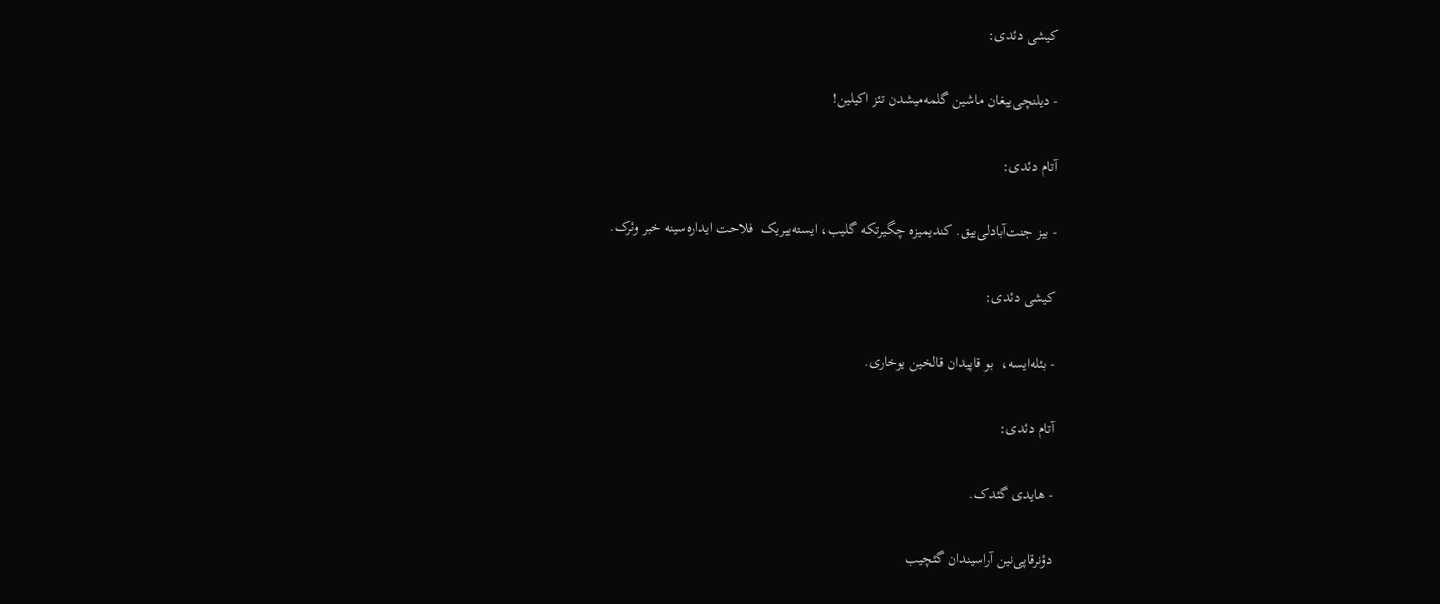کیشی دئدی:

- دیلنچی‌ییغان ماشین گلمه‌میشدن تئز اکیلین!

آتام دئدی:

- بیز جنت‌آباد‌لی‌ییق. کندیمیزه چگیرتکه گلیب، ایسته‌ییریک  فلاحت ایداره‌‌سینه خبر وئرک.

کیشی دئدی:

- بئله‌ایسه،  بو قاپیدان قالخین یوخاری.

آتام دئدی:

- هایدی گئدک.

دؤنرقاپی‌نین آراسیندان گئچیب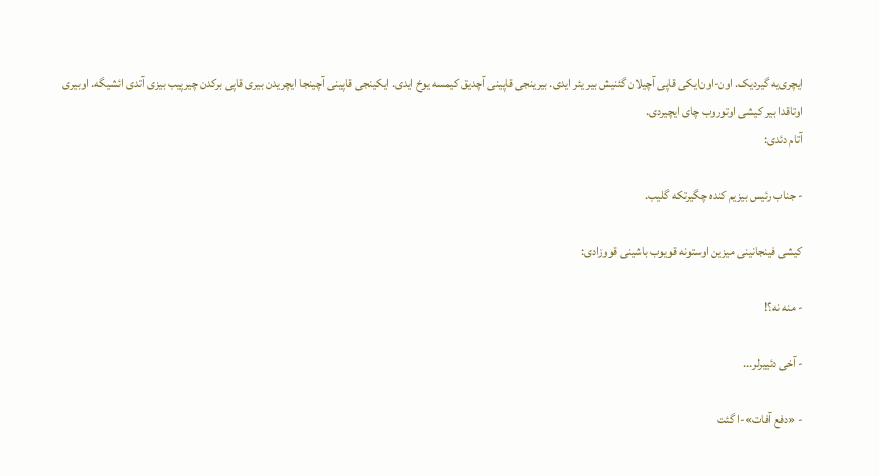ایچری‌یه گیردیک. اون-اون‌ایکی قاپی‌ آچیلان گئنیش بیر یئر ایدی. بیرینجی قاپینی آچدیق کیمسه یوخ ایدی. ایکینجی قاپینی آچینجا ایچریدن بیری قاپی برکدن چیرپیب بیزی آتدی ائشیگه. اوبیری اوتاقدا بیر کیشی اوتوروب چای ایچیردی.
آتام دئدی:

- جناب رئیس بیزیم کنده چگیرتکه گلیب.

کیشی فینجانینی میزین اوستونه قویوب باشینی قووزادی:

- منه نه؟!

- آخی دئییرلر...

- «دفع آفات»-ا گئت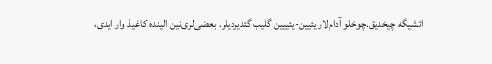ائشیگه چیخدیق.چوخلو آدام‌لار یئیین-یئییین گلیب گئدیردیلر. بعضی‌لری‌نین الینده کاغیذ وار ایدی،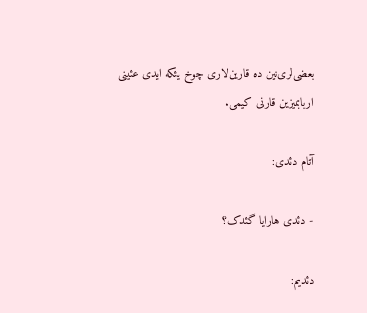بعضی‌لری‌نین ده قارین‌لاری چوخ یئکه ایدی عئینی اربابمیزین قارنی کیمی.

آتام دئدی:

- دئدی هارایا گئدک؟

دئدیم: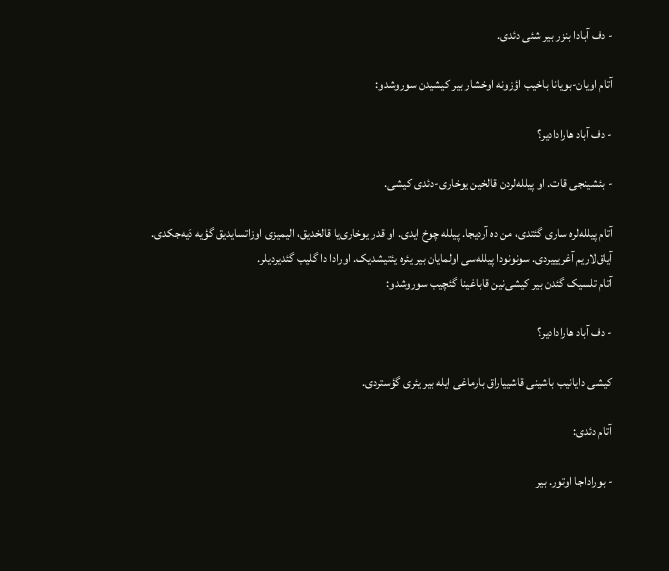- دف آبادا بنزر بیر شئی دئدی.

آتام اویان-بویانا باخیب اؤزونه اوخشار بیر کیشیدن سوروشدو:

- دف آباد هارادادیر؟

- بئشینجی قات. او پیلله‌لردن قالخین یوخاری-دئدی کیشی.

آتام پیلله‌لره ساری گئتدی، من ده آردیجا. پیلله چوخ ایدی. او قدر یوخاری‌یا قالخدیق، الیمیزی اوزاتسایدیق گؤیه دَیه‌جکدی. آیاق‌لاریم آغریییردی. سونونودا پیلله‌سی اولمایان بیر یئره یئتیشدیک. اورادا دا گلیب گئدیردیلر.
آتام تلسیک گئدن بیر کیشی‌نین قاباغینا گئچیب سوروشدو:

- دف آباد هارادادیر؟

کیشی دایانیب باشینی قاشییاراق بارماغی ایله بیر یئری گؤستردی.

آتام دئدی:

- بوراداجا اوتور. بیر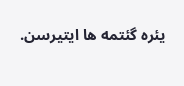یئره گئتمه ها ایتیرسن.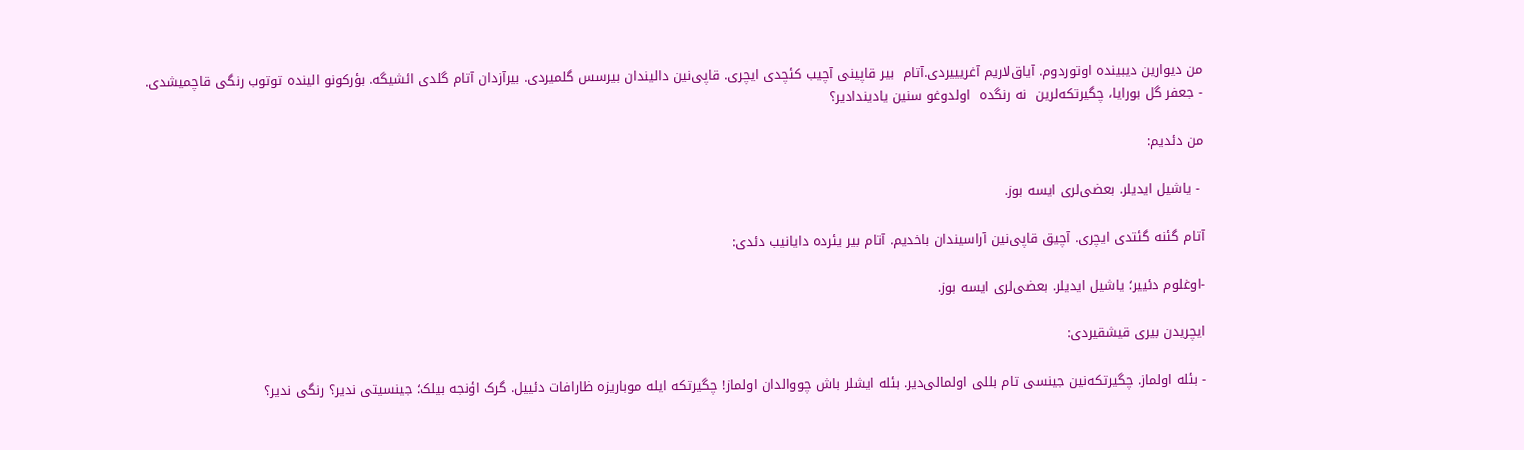من دیوارین دیبینده اوتوردوم. آیاق‌لاریم آغریییردی.آتام  بیر قاپینی آچیب کئچدی ایچری. قاپی‌نین دالیندان بیرسس گلمیردی. بیرآزدان آتام گلدی ائشیگه. بؤرکونو الینده توتوب رنگی قاچمیشدی.
- جعفر گل بورایا، چگیرتکه‌لرین  نه رنگده  اولدوغو سنین یادیندادیر؟

من دئدیم:

 - یاشیل ایدیلر. بعضی‌لری ایسه بوز.

آتام گئنه گئتدی ایچری. آچیق قاپی‌نین آراسیندان باخدیم. آتام بیر یئرده دایانیب دئدی:

-اوغلوم دئییر؛ یاشیل ایدیلر. بعضی‌لری ایسه بوز.

ایچریدن بیری قیشقیردی:

- بئله‌ اولماز. چگیرتکه‌نین جینسی تام بللی اولمالی‌دیر. بئله ایشلر باش چووالدان اولماز! چگیرتکه ایله موباریزه ظارافات دئییل. گرک اؤنجه بیلک؛ جینسیتی ندیر؟ رنگی ندیر؟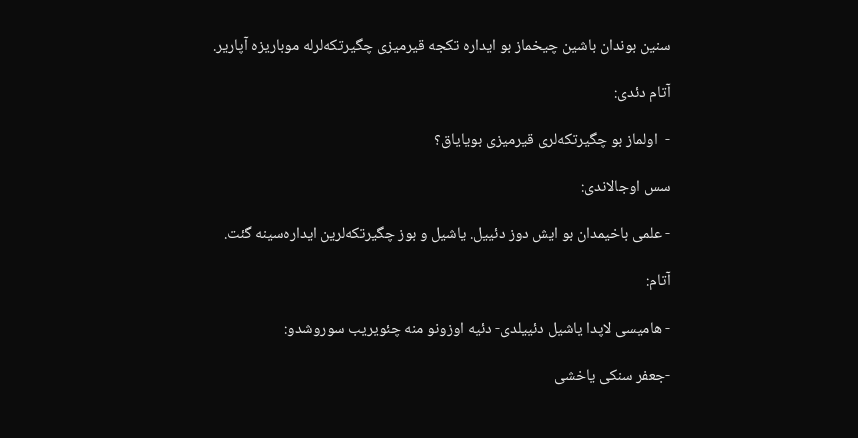سنین بوندان باشین چیخماز بو ایداره تکجه قیرمیزی چگیرتکه‌لرله موباریزه آپاریر.

آتام دئدی:

-  اولماز بو چگیرتکه‌لری قیرمیزی بویایاق؟

سس اوجالاندی:

- علمی باخیمدان بو ایش دوز دئییل. یاشیل و بوز چگیرتکه‌لرین ایداره‌سینه گئت.

آتام:

- هامیسی لاپدا یاشیل دئییلدی- دئیه اوزونو منه چئویریب سوروشدو:

-جعفر سنکی یاخشی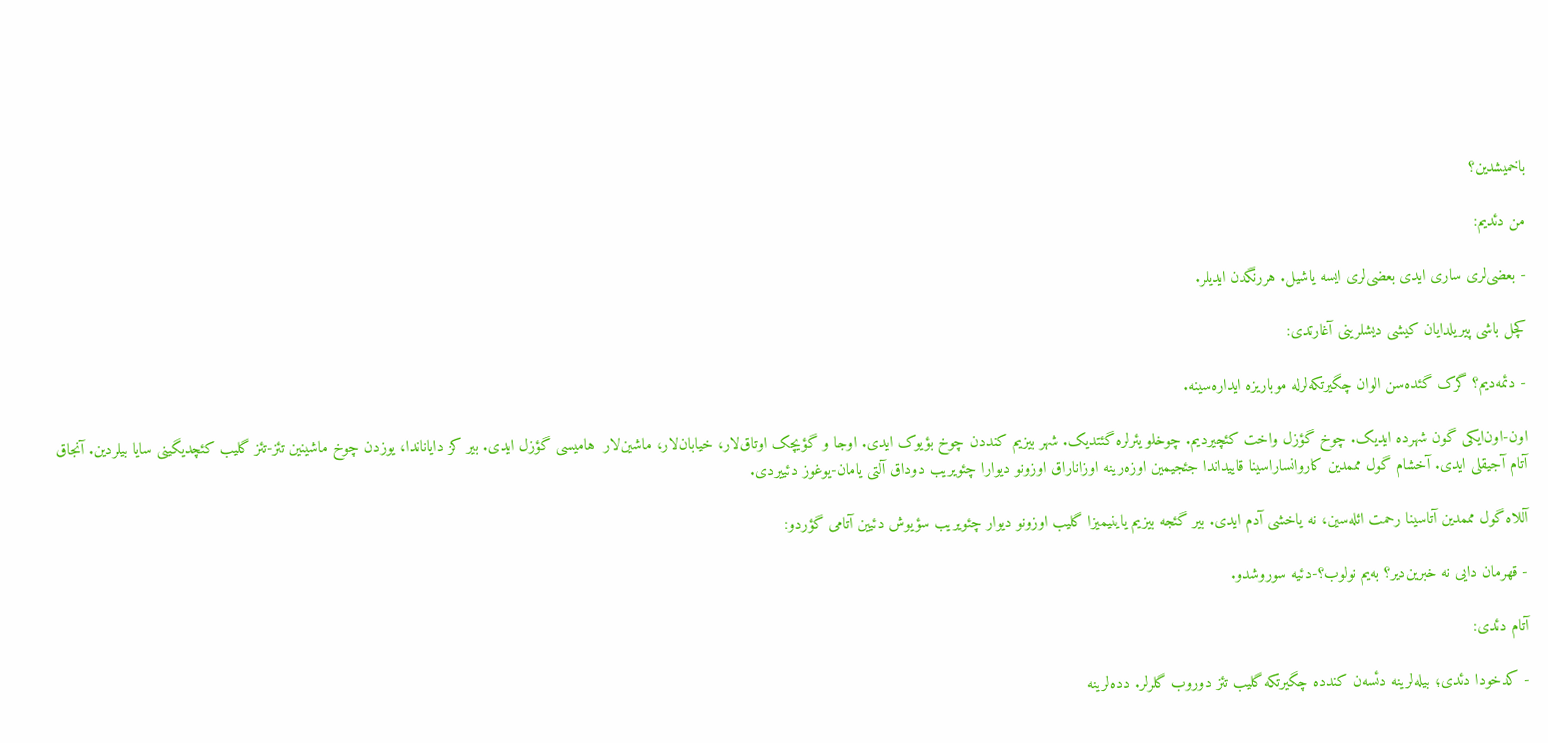باخمیشدین؟

من دئدیم:

- بعضی‌لری ساری ایدی بعضی‌لری ایسه یاشیل. هررنگدن ایدیلر.

کچل باشی پیریلدایان کیشی دیشلرینی آغارتدی:

- دئمه‌دیم؟ گرک گئده‌سن الوان چگیرتکه‌لرله موباریزه ایداره‌سینه.

اون-اون‌ایکی گون شهرده ایدیک. چوخ گؤزل واخت کئچیردیم. چوخلو یئرلره گئتدیک. شهر بیزیم کنددن چوخ بؤیوک ایدی. اوجا و گؤیچک اوتاق‌لار، خیابان‌لار، ماشین‌لار  هامیسی گؤزل ایدی. بیر کز دایاناندا، یوزدن چوخ ماشینین تئز-تئز گلیب کئچدیگینی سایا بیلردین. آنجاق آتام آجیقلی ایدی. آخشام گول مممدین کاروانساراسینا قاییداندا جئجیمین اوزه‌رینه اوزاناراق اوزونو دیوارا چئویریب دوداق آلتی یامان-یوغوز دئییردی.

آللاه گول مممدین آتاسینا رحمت ائله‌سین، نه یاخشی آدم ایدی. بیر گئجه بیزیم یاینیمیزا گلیب اوزونو دیوار چئویریب سؤیوش دئیین آتامی گؤردو:

- قهرمان دایی نه خبرین‌دیر؟ به‌یم نولوب؟-دئیه سوروشدو.

آتام دئدی:

- کدخودا دئدی؛ بیله‌لرینه دئسه‌‌ن کندده چگیرتکه گلیب تئز دوروب گلرلر. دده‌لرینه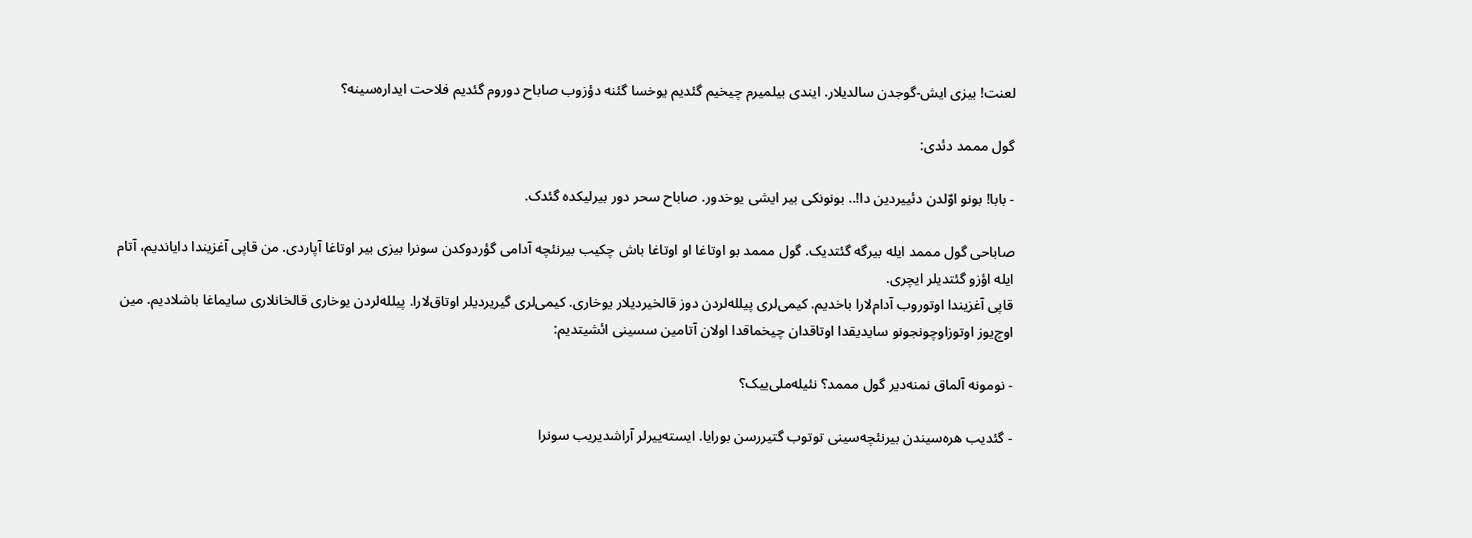لعنت! بیزی ایش-گوجدن سالدیلار. ایندی بیلمیرم چیخیم گئدیم یوخسا گئنه دؤزوب صاباح دوروم گئدیم فلاحت ایداره‌سینه؟

گول مممد دئدی:

- بابا! بونو اوّلدن دئییردین دا!.. بونونکی بیر ایشی یوخدور. صاباح سحر دور بیرلیکده گئدک.

صاباحی گول مممد ایله بیرگه گئتدیک. گول مممد بو اوتاغا او اوتاغا باش چکیب بیرنئچه آدامی گؤردوکدن سونرا بیزی بیر اوتاغا آپاردی. من قاپی آغزیندا دایاندیم، آتام‌ ایله اؤزو گئتدیلر ایچری.
قاپی آغزیندا اوتوروب آدام‌لارا باخدیم. کیمی‌لری پیلله‌لردن دوز قالخیردیلار یوخاری. کیمی‌لری گیریردیلر اوتاق‌لارا. پیلله‌لردن یوخاری قالخانلاری سایماغا باشلادیم. مین‌ اوچ‌یوز اوتوز‌اوچونجونو سایدیقدا اوتاقدان چیخماقدا اولان آتامین سسینی ائشیتدیم:

- نومونه آلماق نمنه‌دیر گول مممد؟ نئیله‌ملی‌ییک؟

- گئدیب هره‌سیندن بیرنئچه‌سینی توتوب گتیررسن بورایا. ایسته‌ییرلر آراشدیریب سونرا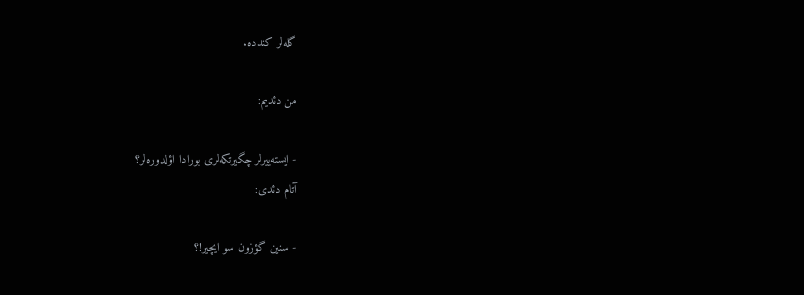گله‌لر کندده.

من دئدیم:

- ایسته‌ییرلر چگیرتکه‌لری بورادا اؤلدوره‌لر؟
آتام دئدی:

- سنین گؤزون سو ایچیر!؟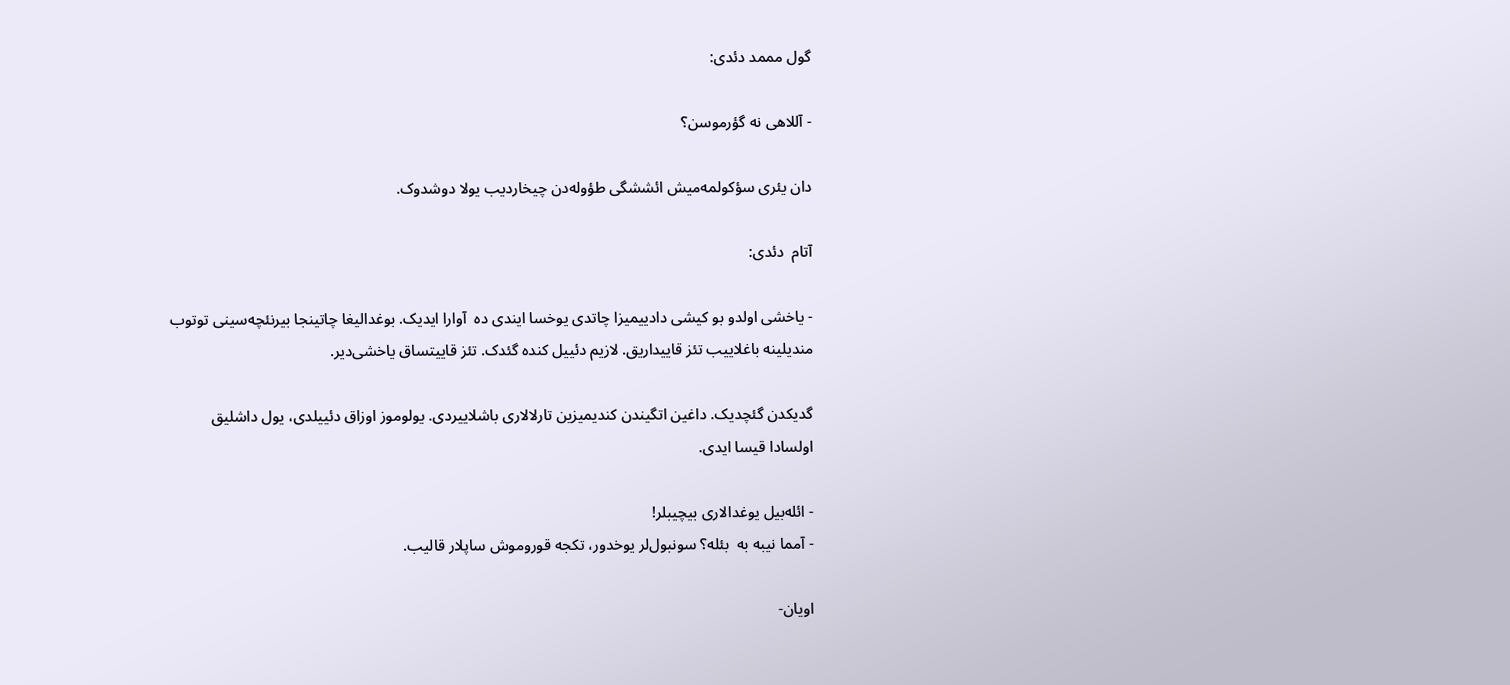گول مممد دئدی:

- آللاهی نه گؤرموسن؟

دان یئری سؤکولمه‌میش ائششگی طؤوله‌دن چیخاردیب یولا دوشدوک.

آتام  دئدی:

- یاخشی اولدو بو کیشی دادییمیزا چاتدی یوخسا ایندی ده  آوارا ایدیک. بوغدالیغا چاتینجا بیرنئچه‌سینی توتوب مندیلینه باغلاییب تئز قاییداریق. لازیم دئییل کنده گئدک. تئز قاییتساق یاخشی‌دیر.

گدیکدن گئچدیک. داغین اتگیندن کندیمیزین تارلالاری باشلاییردی. یولوموز اوزاق دئییلدی، یول داشلیق اولسادا قیسا ایدی.

- ائله‌بیل یوغدالاری بیچیبلر!
- آمما نیبه‌ به  بئله؟ سونبول‌لر یوخدور، تکجه قوروموش ساپلار قالیب.

اویان-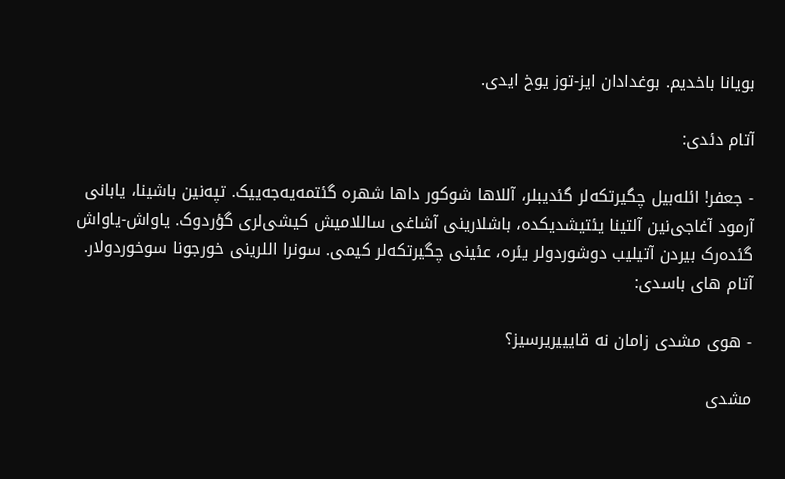بویانا باخدیم. بوغدادان ایز-توز یوخ ایدی.

آتام دئدی:

- جعفر! ائله‌بیل چگیرتکه‌لر گئدیبلر، آللاها شوکور داها شهره گئتمه‌یه‌جه‌ییک. تپه‌نین باشینا، یابانی آرمود آغاجی‌نین آلتینا یئتیشدیکده، باشلارینی آشاغی ساللامیش کیشی‌لری گؤردوک. یاواش-یاواش گئده‌رک بیردن آتیلیب دوشوردولر یئره، عئینی چگیرتکه‌لر کیمی. سونرا اللرینی خورجونا سوخوردولار.
آتام های باسدی:

- هوی مشدی زامان نه قایییریرسیز؟

مشدی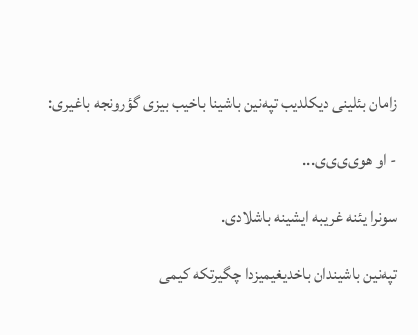زامان بئلینی دیکلدیب تپه‌نین باشینا باخیب بیزی گؤرونجه باغیری:

- او هو‌ی‌ی‌ی‌ی...

سونرا یئنه غریبه ایشینه باشلادی.

تپه‌نین باشیندان باخدیغیمیزدا چگیرتکه کیمی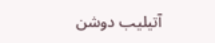آتیلیب دوشن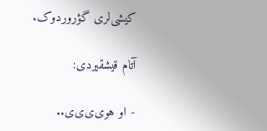کیشی‌لری گؤروردوک.

آتام قیشقیردی:

- او هوی‌ی‌ی‌ی..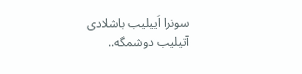سونرا اَییلیب باشلادی آتیلیب دوشمگه..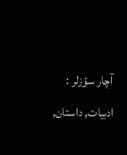آچار سؤزلر : ادبیات, داستان,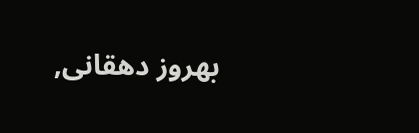بهروز دهقانی,